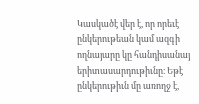Կասկածէ վեր է, որ որեւէ ընկերութեան կամ ազգի ողնայարը կը հանդիսանայ երիտասարդութիւնը։ Եթէ ընկերութիւն մը առողջ է,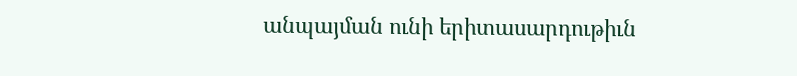անպայման ունի երիտասարդութիւն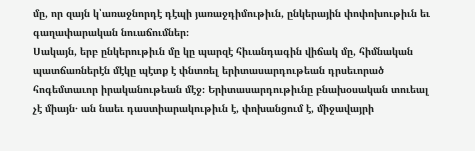մը, որ զայն կ՝առաջնորդէ դէպի յառաջդիմութիւն, ընկերային փոփոխութիւն եւ գաղափարական նուաճումներ։
Սակայն, երբ ընկերութիւն մը կը պարզէ հիւանդագին վիճակ մը, հիմնական պատճառներէն մէկը պէտք է փնտռել երիտասարդութեան դրսեւորած հոգեմտաւոր իրականութեան մէջ։ Երիտասարդութիւնը բնախօսական տուեալ չէ միայն․ ան նաեւ դաստիարակութիւն է, փոխանցում է, միջավայրի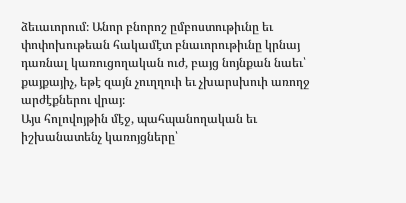ձեւաւորում։ Անոր բնորոշ ըմբոստութիւնը եւ փոփոխութեան հակամէտ բնաւորութիւնը կրնայ դառնալ կառուցողական ուժ, բայց նոյնքան նաեւ՝ քայքայիչ, եթէ զայն չուղղուի եւ չխարսխուի առողջ արժէքներու վրայ։
Այս հոլովոյթին մէջ, պահպանողական եւ իշխանատենչ կառոյցները՝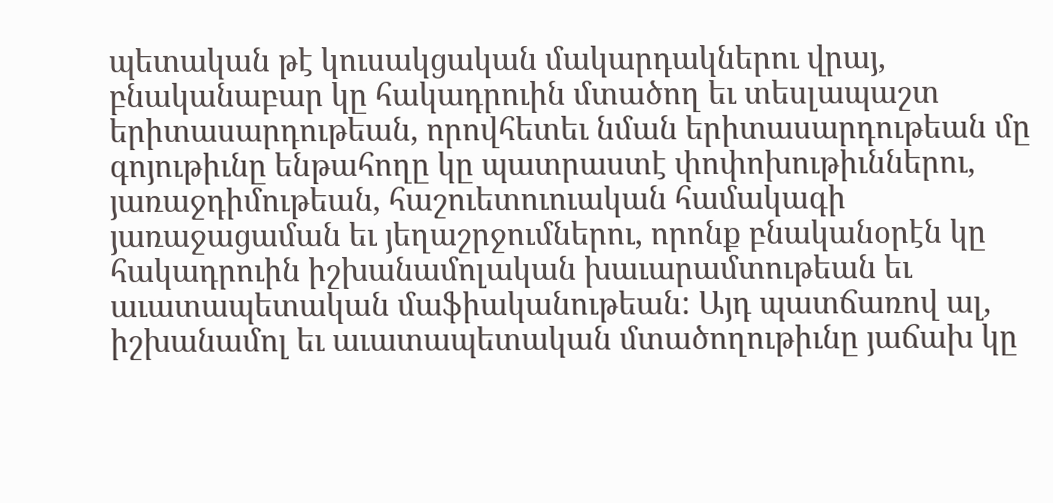պետական թէ կուսակցական մակարդակներու վրայ, բնականաբար կը հակադրուին մտածող եւ տեսլապաշտ երիտասարդութեան, որովհետեւ նման երիտասարդութեան մը գոյութիւնը ենթահողը կը պատրաստէ փոփոխութիւններու, յառաջդիմութեան, հաշուետուուական համակագի յառաջացաման եւ յեղաշրջումներու, որոնք բնականօրէն կը հակադրուին իշխանամոլական խաւարամտութեան եւ աւատապետական մաֆիականութեան: Այդ պատճառով ալ, իշխանամոլ եւ աւատապետական մտածողութիւնը յաճախ կը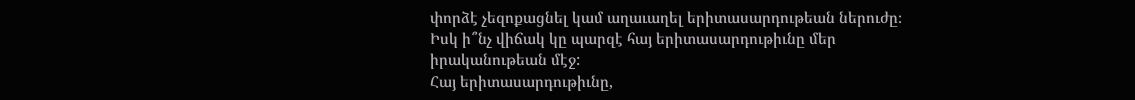փորձէ չեզոքացնել կամ աղաւաղել երիտասարդութեան ներուժը։
Իսկ ի՞նչ վիճակ կը պարզէ հայ երիտասարդութիւնը մեր իրականութեան մէջ:
Հայ երիտասարդութիւնը,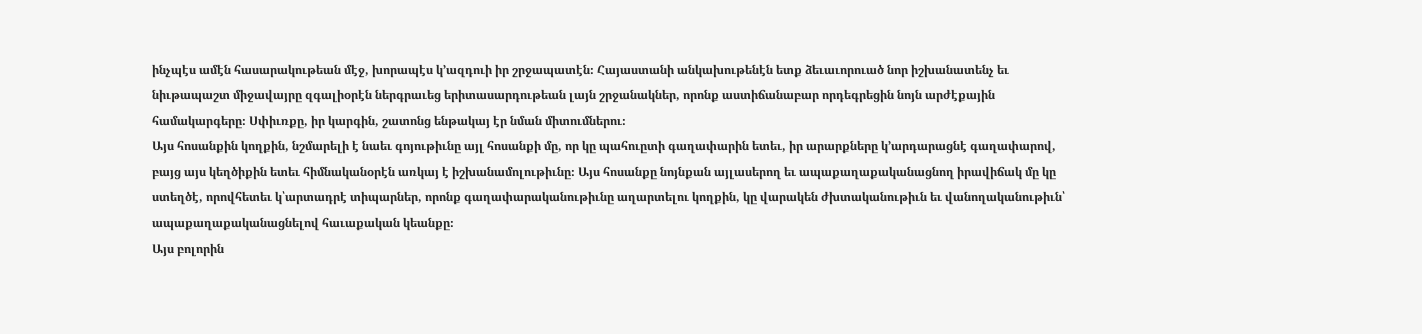ինչպէս ամէն հասարակութեան մէջ, խորապէս կ’ազդուի իր շրջապատէն։ Հայաստանի անկախութենէն ետք ձեւաւորուած նոր իշխանատենչ եւ նիւթապաշտ միջավայրը զգալիօրէն ներգրաւեց երիտասարդութեան լայն շրջանակներ, որոնք աստիճանաբար որդեգրեցին նոյն արժէքային համակարգերը։ Սփիւռքը, իր կարգին, շատոնց ենթակայ էր նման միտումներու։
Այս հոսանքին կողքին, նշմարելի է նաեւ գոյութիւնը այլ հոսանքի մը, որ կը պահուըտի գաղափարին ետեւ, իր արարքները կ’արդարացնէ գաղափարով, բայց այս կեղծիքին ետեւ հիմնականօրէն առկայ է իշխանամոլութիւնը։ Այս հոսանքը նոյնքան այլասերող եւ ապաքաղաքականացնող իրավիճակ մը կը ստեղծէ, որովհետեւ կ՝արտադրէ տիպարներ, որոնք գաղափարականութիւնը աղարտելու կողքին, կը վարակեն ժխտականութիւն եւ վանողականութիւն՝ ապաքաղաքականացնելով հաւաքական կեանքը։
Այս բոլորին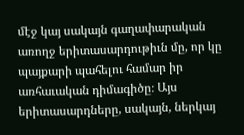մէջ կայ սակայն գաղափարական առողջ երիտասարդութիւն մը, որ կը պայքարի պահելու համար իր առհաւական դիմագիծը։ Այս երիտասարդները, սակայն, ներկայ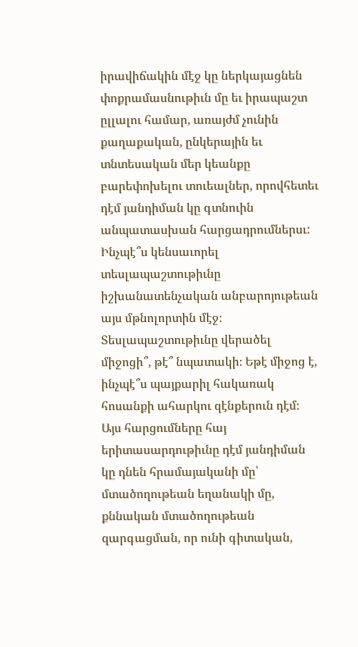իրավիճակին մէջ կը ներկայացնեն փոքրամասնութիւն մը եւ իրապաշտ ըլլալու համար, առայժմ չունին քաղաքական, ընկերային եւ տնտեսական մեր կեանքը բարեփոխելու տուեալներ, որովհետեւ դէմ յանդիման կը գտնուին անպատասխան հարցադրումներսւ: Ինչպէ՞ս կենսաւորել տեսլապաշտութիւնը իշխանատենչական անբարոյութեան այս մթնոլորտին մէջ։ Տեսլապաշտութիւնը վերածել միջոցի՞, թէ՞ նպատակի։ Եթէ միջոց է, ինչպէ՞ս պայքարիլ հակառակ հոսանքի ահարկու զէնքերուն դէմ։
Այս հարցումները հայ երիտասարդութիւնը դէմ յանդիման կը դնեն հրամայականի մը՝ մտածողութեան եղանակի մը, քննական մտածողութեան զարգացման, որ ունի գիտական,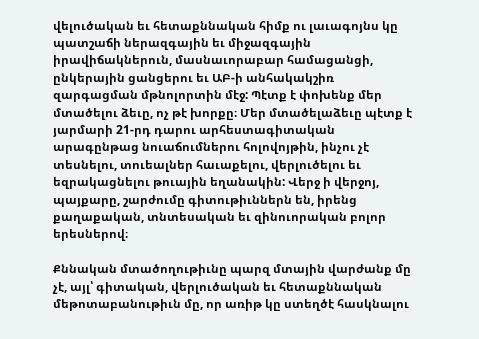վելուծական եւ հետաքննական հիմք ու լաւագոյնս կը պատշաճի ներազգային եւ միջազգային իրավիճակներուն, մասնաւորաբար համացանցի, ընկերային ցանցերու եւ ԱԲ-ի անհակակշիռ զարգացման մթնոլորտին մէջ: Պէտք է փոխենք մեր մտածելու ձեւը, ոչ թէ խորքը։ Մեր մտածելաձեւը պէտք է յարմարի 21-րդ դարու արհեստագիտական արագընթաց նուաճումներու հոլովոյթին, ինչու չէ տեսնելու, տուեալներ հաւաքելու, վերլուծելու եւ եզրակացնելու թուային եղանակին: Վերջ ի վերջոյ, պայքարը, շարժումը գիտութիւններն են, իրենց քաղաքական, տնտեսական եւ զինուորական բոլոր երեսներով։

Քննական մտածողութիւնը պարզ մտային վարժանք մը չէ, այլ՝ գիտական, վերլուծական եւ հետաքննական մեթոտաբանութիւն մը, որ առիթ կը ստեղծէ հասկնալու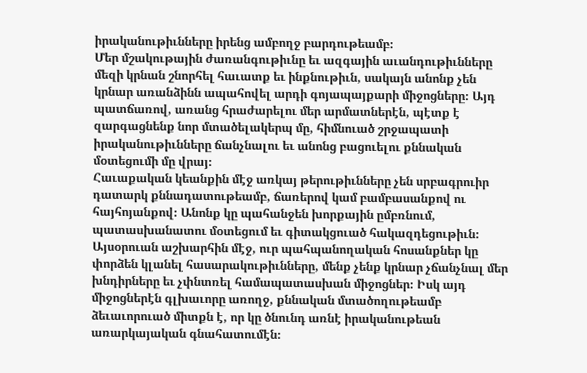իրականութիւնները իրենց ամբողջ բարդութեամբ։
Մեր մշակութային ժառանգութիւնը եւ ազգային աւանդութիւնները մեզի կրնան շնորհել հաւատք եւ ինքնութիւն, սակայն անոնք չեն կրնար առանձինն ապահովել արդի գոյապայքարի միջոցները։ Այդ պատճառով, առանց հրաժարելու մեր արմատներէն, պէտք է զարգացնենք նոր մտածելակերպ մը, հիմնուած շրջապատի իրականութիւնները ճանչնալու եւ անոնց բացուելու քննական մօտեցումի մը վրայ։
Հաւաքական կեանքին մէջ առկայ թերութիւնները չեն սրբագրուիր դատարկ քննադատութեամբ, ճառերով կամ բամբասանքով ու հայհոյանքով։ Անոնք կը պահանջեն խորքային ըմբռնում, պատասխանատու մօտեցում եւ գիտակցուած հակազդեցութիւն։
Այսօրուան աշխարհին մէջ, ուր պահպանողական հոսանքներ կը փորձեն կլանել հասարակութիւնները, մենք չենք կրնար չճանչնալ մեր խնդիրները եւ չփնտռել համապատասխան միջոցներ։ Իսկ այդ միջոցներէն գլխաւորը առողջ, քննական մտածողութեամբ ձեւաւորուած միտքն է, որ կը ծնունդ առնէ իրականութեան առարկայական գնահատումէն։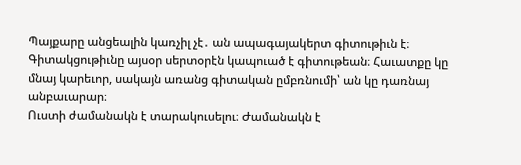Պայքարը անցեալին կառչիլ չէ․ ան ապագայակերտ գիտութիւն է։ Գիտակցութիւնը այսօր սերտօրէն կապուած է գիտութեան։ Հաւատքը կը մնայ կարեւոր, սակայն առանց գիտական ըմբռնումի՝ ան կը դառնայ անբաւարար։
Ուստի ժամանակն է տարակուսելու։ Ժամանակն է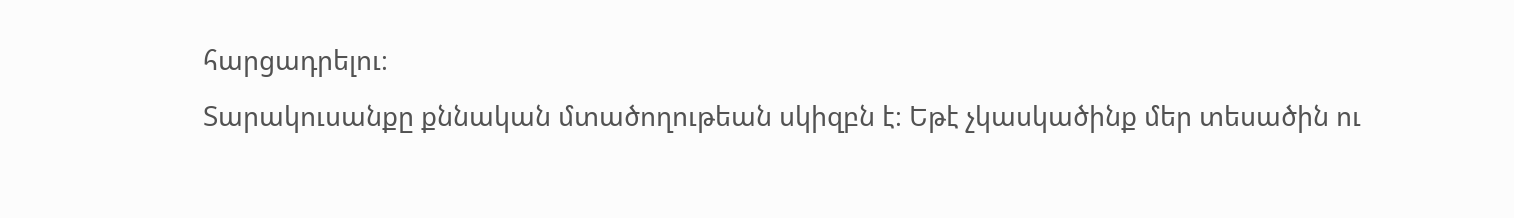հարցադրելու։
Տարակուսանքը քննական մտածողութեան սկիզբն է։ Եթէ չկասկածինք մեր տեսածին ու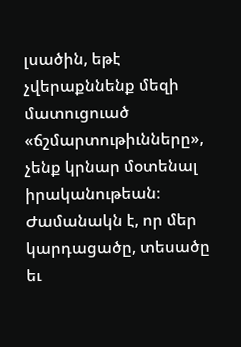լսածին, եթէ չվերաքննենք մեզի մատուցուած «ճշմարտութիւնները», չենք կրնար մօտենալ իրականութեան։
Ժամանակն է, որ մեր կարդացածը, տեսածը եւ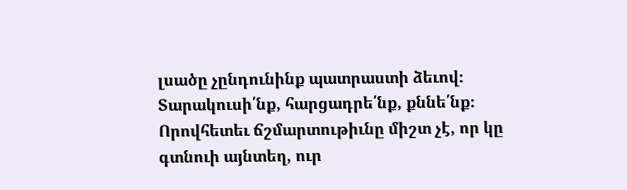լսածը չընդունինք պատրաստի ձեւով։
Տարակուսի՛նք, հարցադրե՛նք, քննե՛նք։
Որովհետեւ ճշմարտութիւնը միշտ չէ, որ կը գտնուի այնտեղ, ուր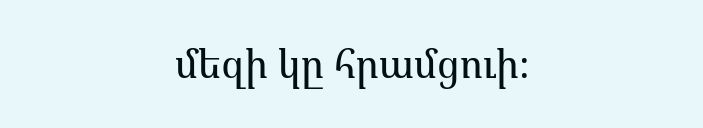մեզի կը հրամցուի։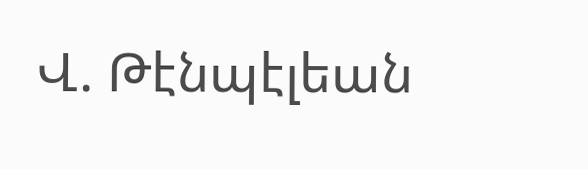Վ. Թէնպէլեան